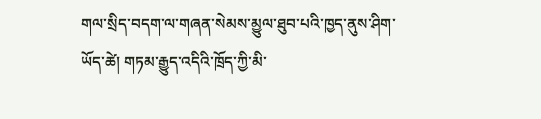གལ་སྲིད་བདག་ལ་གཞན་སེམས་མྱུལ་ཐུབ་པའི་ཁྱད་ནུས་ཤིག་ཡོད་ཚེ། གཏམ་རྒྱུད་འདིའི་ཁྲོད་ཀྱི་མི་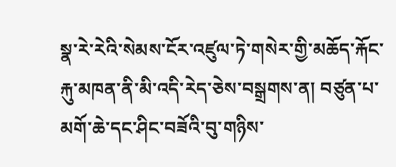སྣ་རེ་རེའི་སེམས་ངོར་འཛུལ་ཏེ་གསེར་གྱི་མཆོད་རྐོང་རྐུ་མཁན་ནི་མི་འདི་རེད་ཅེས་བསྒྲགས་ན། བཙུན་པ་མགོ་ཆེ་དང་ཤིང་བཟོའི་བུ་གཉིས་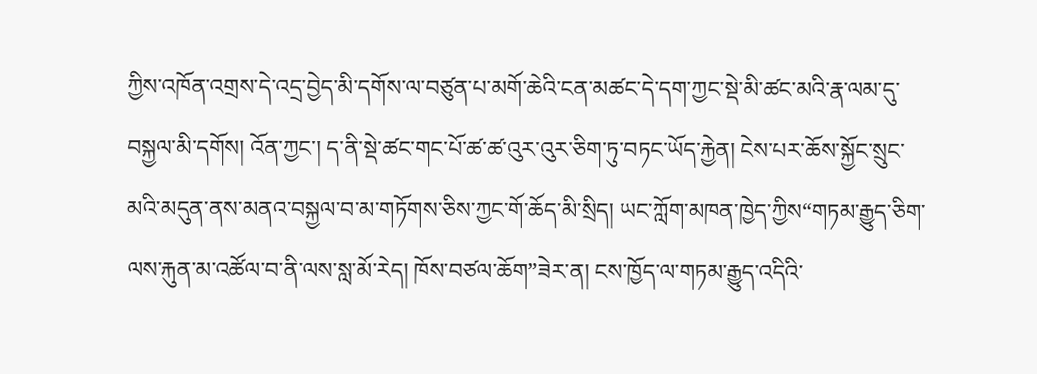ཀྱིས་འཁོན་འགྲས་དེ་འདྲ་བྱེད་མི་དགོས་ལ་བཙུན་པ་མགོ་ཆེའི་ངན་མཚང་དེ་དག་ཀྱང་སྡེ་མི་ཚང་མའི་རྣ་ལམ་དུ་བསྐྱལ་མི་དགོས། འོན་ཀྱང་། ད་ནི་སྡེ་ཚང་གང་པོ་ཚ་ཚ་འུར་འུར་ཅིག་ཏུ་བཏང་ཡོད་རྐྱེན། ངེས་པར་ཆོས་སྐྱོང་སྲུང་མའི་མདུན་ནས་མནའ་བསྐྱལ་བ་མ་གཏོགས་ཅིས་ཀྱང་གོ་ཆོད་མི་སྲིད། ཡང་ཀློག་མཁན་ཁྱེད་ཀྱིས“གཏམ་རྒྱུད་ཅིག་ལས་རྐུན་མ་འཚོལ་བ་ནི་ལས་སླ་མོ་རེད། ཁོས་བཙལ་ཆོག”ཟེར་ན། ངས་ཁྱོད་ལ་གཏམ་རྒྱུད་འདིའི་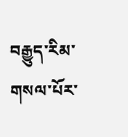བརྒྱུད་རིམ་གསལ་པོར་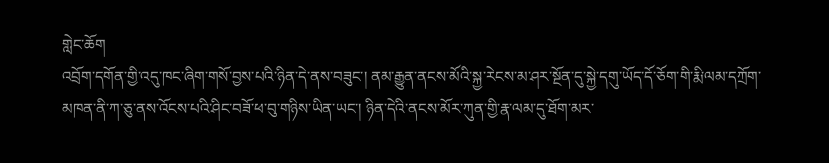གླེང་ཆོག
འབྲོག་དགོན་གྱི་འདུ་ཁང་ཞིག་གསོ་བྱས་པའི་ཉིན་དེ་ནས་བཟུང་། ནམ་རྒྱུན་ནངས་མོའི་སྐྱ་རེངས་མ་ཤར་སྔོན་དུ་སྐྱེ་དགུ་ཡོད་དོ་ཅོག་གི་རྨི་ལམ་དཀྲོག་མཁན་ནི་ཀ་ཅུ་ནས་འོངས་པའི་ཤིང་བཟོ་ཕ་བུ་གཉིས་ཡིན་ཡང་། ཉིན་དེའི་ནངས་མོར་ཀུན་གྱི་རྣ་ལམ་དུ་ཐོག་མར་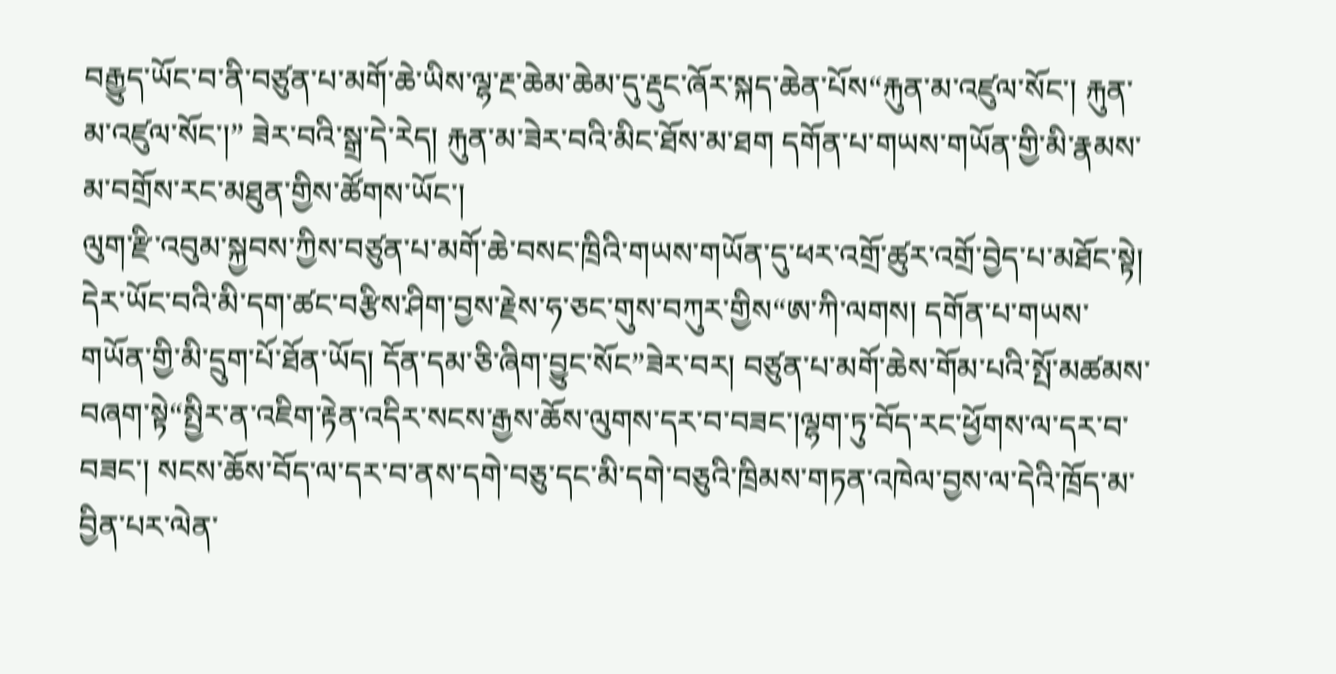བརྒྱུད་ཡོང་བ་ནི་བཙུན་པ་མགོ་ཆེ་ཡིས་ལྷ་རྔ་ཆེམ་ཆེམ་དུ་རྡུང་ཞོར་སྐད་ཆེན་པོས“རྐུན་མ་འཛུལ་སོང་། རྐུན་མ་འཛུལ་སོང་།” ཟེར་བའི་སྒྲ་དེ་རེད། རྐུན་མ་ཟེར་བའི་མིང་ཐོས་མ་ཐག དགོན་པ་གཡས་གཡོན་གྱི་མི་རྣམས་མ་བགྲོས་རང་མཐུན་གྱིས་ཚོགས་ཡོང་།
ལུག་རྫི་འབུམ་སྐྱབས་ཀྱིས་བཙུན་པ་མགོ་ཆེ་བསང་ཁྲིའི་གཡས་གཡོན་དུ་ཕར་འགྲོ་ཚུར་འགྲོ་བྱེད་པ་མཐོང་སྟེ། དེར་ཡོང་བའི་མི་དག་ཚང་བརྩིས་ཤིག་བྱས་རྗེས་ཧ་ཅང་གུས་བཀུར་གྱིས“ཨ་ཀི་ལགས། དགོན་པ་གཡས་གཡོན་གྱི་མི་དྲུག་པོ་ཐོན་ཡོད། དོན་དམ་ཅི་ཞིག་བྱུང་སོང”ཟེར་བར། བཙུན་པ་མགོ་ཆེས་གོམ་པའི་སྤོ་མཚམས་བཞག་སྟེ“སྤྱིར་ན་འཇིག་རྟེན་འདིར་སངས་རྒྱས་ཆོས་ལུགས་དར་བ་བཟང་།ལྷག་ཏུ་བོད་རང་ཕྱོགས་ལ་དར་བ་བཟང་། སངས་ཆོས་བོད་ལ་དར་བ་ནས་དགེ་བཅུ་དང་མི་དགེ་བཅུའི་ཁྲིམས་གཏན་འཁེལ་བྱས་ལ་དེའི་ཁྲོད་མ་བྱིན་པར་ལེན་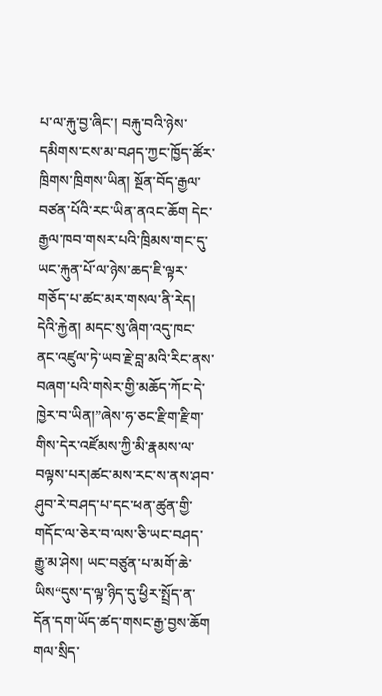པ་ལ་རྐུ་བྱ་ཞིང་། བརྐུ་བའི་ཉེས་དམིགས་ངས་མ་བཤད་ཀྱང་ཁྱོད་ཚོར་ཁྲིགས་ཁྲིགས་ཡིན། སྔོན་བོད་རྒྱལ་བཙན་པོའི་རང་ཡིན་ནའང་ཆོག དེང་རྒྱལ་ཁབ་གསར་པའི་ཁྲིམས་གང་དུ་ཡང་རྐུན་པོ་ལ་ཉེས་ཆད་ཇི་ལྟར་གཅོད་པ་ཚང་མར་གསལ་ནི་རེད། དེའི་རྐྱེན། མདང་སུ་ཞིག་འདུ་ཁང་ནང་འཛུལ་ཏེ་ཡབ་རྗེ་བླ་མའི་རིང་ནས་བཞག་པའི་གསེར་གྱི་མཆོད་ཀོང་དེ་ཁྱེར་བ་ཡིན།”ཞེས་ཧ་ཅང་རྫིག་རྫིག་གིས་དེར་འཛོམས་ཀྱི་མི་རྣམས་ལ་བལྟས་པར།ཚང་མས་རང་ས་ནས་ཤབ་ཤུབ་རེ་བཤད་པ་དང་ཕན་ཚུན་གྱི་གདོང་ལ་ཅེར་བ་ལས་ཅི་ཡང་བཤད་རྒྱུ་མ་ཤེས། ཡང་བཙུན་པ་མགོ་ཆེ་ཡིས“དུས་ད་ལྟ་ཉིད་དུ་ཕྱིར་སྤྲོད་ན་དོན་དག་ཡོད་ཚད་གསང་རྒྱ་བྱས་ཆོག གལ་སྲིད་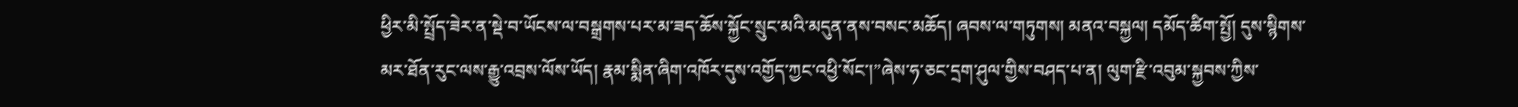ཕྱིར་མི་སྤྲོད་ཟེར་ན་སྡེ་བ་ཡོངས་ལ་བསྒྲགས་པར་མ་ཟད་ཆོས་སྐྱོང་སྲུང་མའི་མདུན་ནས་བསང་མཆོད། ཞབས་ལ་གཏུགས། མནའ་བསྐྱལ། དམོད་ཚིག་སྤྱོ། དུས་སྙིགས་མར་ཐོན་རུང་ལས་རྒྱུ་འབྲས་ལོས་ཡོད། རྣམ་སྨིན་ཞིག་འཁོར་དུས་འགྱོད་ཀྱང་འཕྱི་སོང་།”ཞེས་ཧ་ཅང་དྲག་ཤུལ་གྱིས་བཤད་པ་ན། ལུག་རྫི་འབུམ་སྐྱབས་ཀྱིས་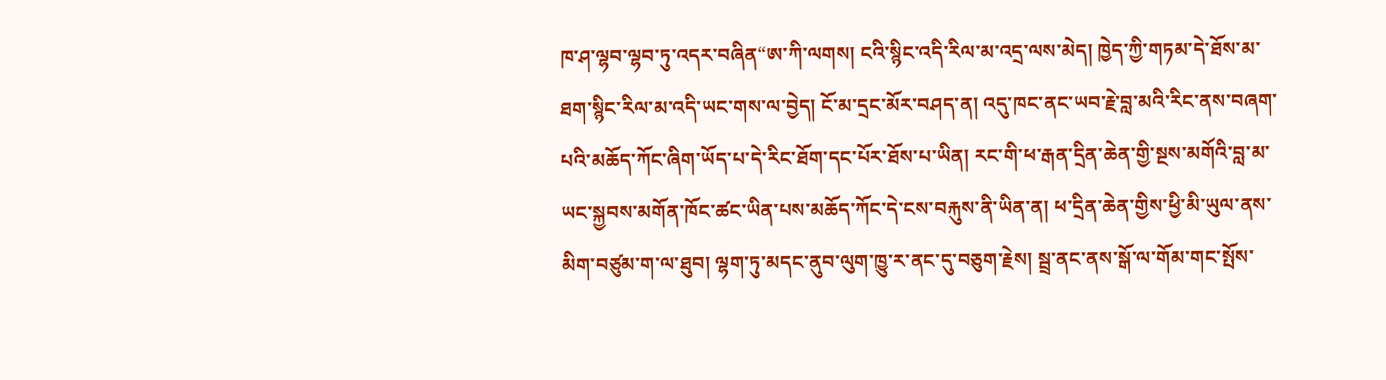ཁ་ཤ་ལྷབ་ལྷབ་ཏུ་འདར་བཞིན“ཨ་ཀི་ལགས། ངའི་སྙིང་འདི་རིལ་མ་འདྲ་ལས་མེད། ཁྱེད་ཀྱི་གཏམ་དེ་ཐོས་མ་ཐག་སྙིང་རིལ་མ་འདི་ཡང་གས་ལ་བྱེད། ངོ་མ་དྲང་མོར་བཤད་ན། འདུ་ཁང་ནང་ཡབ་རྗེ་བླ་མའི་རིང་ནས་བཞག་པའི་མཆོད་ཀོང་ཞིག་ཡོད་པ་དེ་རིང་ཐོག་དང་པོར་ཐོས་པ་ཡིན། རང་གི་ཕ་རྒན་དྲིན་ཆེན་གྱི་སྔས་མགོའི་བླ་མ་ཡང་སྐྱབས་མགོན་ཁོང་ཚང་ཡིན་པས་མཆོད་ཀོང་དེ་ངས་བརྐུས་ནི་ཡིན་ན། ཕ་དྲིན་ཆེན་གྱིས་ཕྱི་མི་ཡུལ་ནས་མིག་བཙུམ་ག་ལ་ཐུབ། ལྷག་ཏུ་མདང་ནུབ་ལུག་ཁྱུ་ར་ནང་དུ་བཅུག་རྗེས། སྦྲ་ནང་ནས་སྒོ་ལ་གོམ་གང་སྤོས་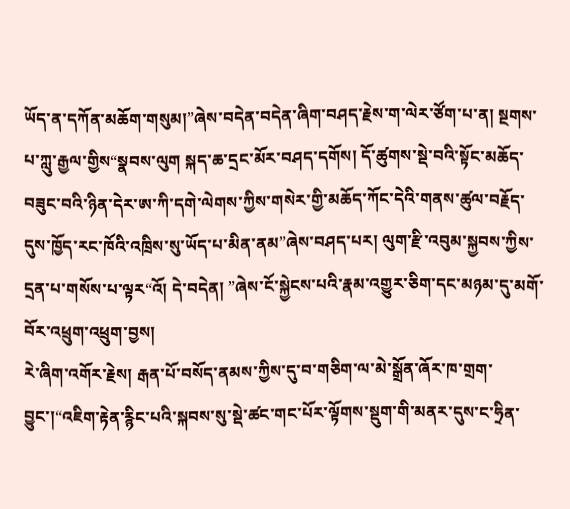ཡོད་ན་དཀོན་མཆོག་གསུམ།”ཞེས་བདེན་བདེན་ཞིག་བཤད་རྗེས་ག་ལེར་ཙོག་པ་ན། སྔགས་པ་ཀླུ་རྒྱལ་གྱིས“སྣབས་ལུག སྐད་ཆ་དྲང་མོར་བཤད་དགོས། དོ་ཚུགས་སྡེ་བའི་སྟོང་མཆོད་བཟུང་བའི་ཉིན་དེར་ཨ་ཀི་དགེ་ལེགས་ཀྱིས་གསེར་གྱི་མཆོད་ཀོང་དེའི་གནས་ཚུལ་བརྗོད་དུས་ཁྱོད་རང་ཁོའི་འཁྲིས་སུ་ཡོད་པ་མིན་ནམ”ཞེས་བཤད་པར། ལུག་རྫི་འབུམ་སྐྱབས་ཀྱིས་དྲན་པ་གསོས་པ་ལྟར“འོ། དེ་བདེན། ”ཞེས་ངོ་སྐྱེངས་པའི་རྣམ་འགྱུར་ཅིག་དང་མཉམ་དུ་མགོ་བོར་འཕྲུག་འཕྲུག་བྱས།
རེ་ཞིག་འགོར་རྗེས། རྒན་པོ་བསོད་ནམས་ཀྱིས་དུ་བ་གཅིག་ལ་མེ་སྒྲོན་ཞོར་ཁ་གྲག་བྱུང་།“འཇིག་རྟེན་རྙིང་པའི་སྐབས་སུ་སྡེ་ཚང་གང་པོར་ལྟོགས་སྡུག་གི་མནར་དུས་ང་ཧྲིན་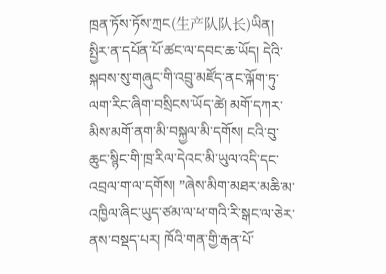ཁྲན་ཏོས་ཏོས་ཀྲང(生产队队长)ཡིན། སྤྱིར་ན་དཔོན་པོ་ཚང་ལ་དབང་ཆ་ཡོད། དེའི་སྐབས་སུ་གཞུང་གི་འབྲུ་མཛོད་ནང་ལྐོག་ཏུ་ལག་རིང་ཞིག་བསྲིངས་ཡོད་ཚེ། མགོ་དཀར་མིས་མགོ་ནག་མི་བསྐྱལ་མི་དགོས། ངའི་བུ་ཆུང་སྙིང་གི་ཁྲ་རིལ་དེའང་མི་ཡུལ་འདི་དང་འབྲལ་ག་ལ་དགོས། ”ཞེས་མིག་མཐར་མཆི་མ་འཁྱིལ་ཞིང་ཡུད་ཙམ་ལ་ཕ་གའི་རི་སྒང་ལ་ཅེར་ནས་བསྡད་པར། ཁོའི་གན་གྱི་རྒན་པོ་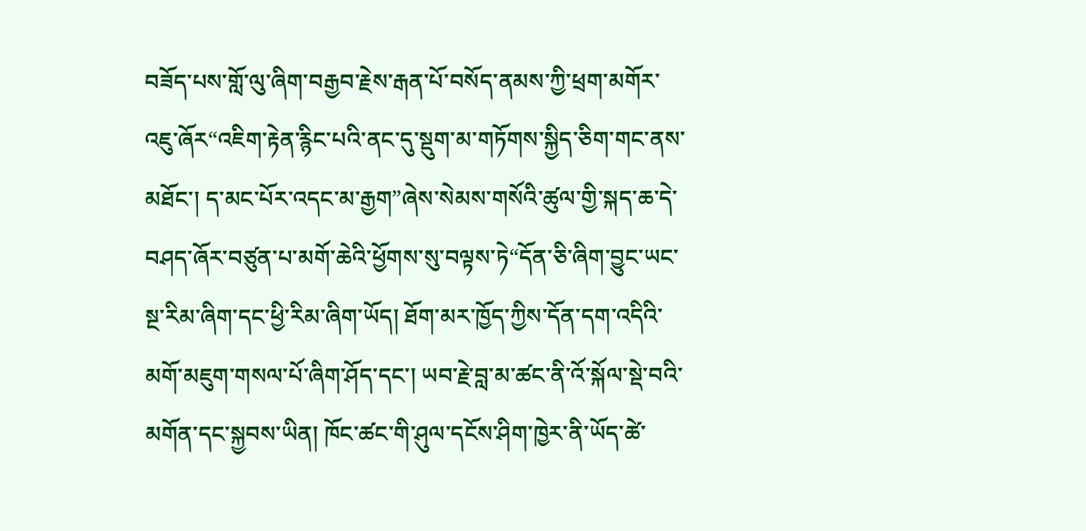བཟོད་པས་གློ་ལུ་ཞིག་བརྒྱབ་རྗེས་རྒན་པོ་བསོད་ནམས་ཀྱི་ཕྲག་མགོར་འཇུ་ཞོར“འཇིག་རྟེན་རྙིང་པའི་ནང་དུ་སྡུག་མ་གཏོགས་སྐྱིད་ཅིག་གང་ནས་མཐོང་། ད་མང་པོར་འདང་མ་རྒྱག”ཞེས་སེམས་གསོའི་ཚུལ་གྱི་སྐད་ཆ་དེ་བཤད་ཞོར་བཙུན་པ་མགོ་ཆེའི་ཕྱོགས་སུ་བལྟས་ཏེ“དོན་ཅི་ཞིག་བྱུང་ཡང་སྔ་རིམ་ཞིག་དང་ཕྱི་རིམ་ཞིག་ཡོད། ཐོག་མར་ཁྱོད་ཀྱིས་དོན་དག་འདིའི་མགོ་མཇུག་གསལ་པོ་ཞིག་ཤོད་དང་། ཡབ་རྗེ་བླ་མ་ཚང་ནི་འོ་སྐོལ་སྡེ་བའི་མགོན་དང་སྐྱབས་ཡིན། ཁོང་ཚང་གི་ཤུལ་དངོས་ཤིག་ཁྱེར་ནི་ཡོད་ཚེ་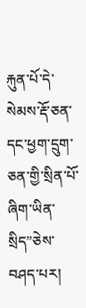རྐུན་པོ་དེ་སེམས་རྡོ་ཅན་དང་ཕྱག་དྲུག་ཅན་གྱི་སྲིན་པོ་ཞིག་ཡིན་སྲིད”ཅེས་བཤད་པར།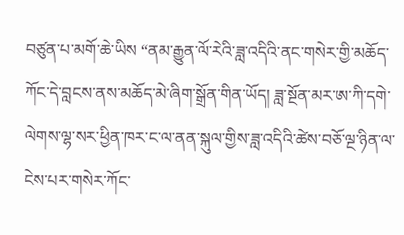བཙུན་པ་མགོ་ཆེ་ཡིས “ནམ་རྒྱུན་ལོ་རེའི་ཟླ་འདིའི་ནང་གསེར་གྱི་མཆོད་ཀོང་དེ་བླངས་ནས་མཆོད་མེ་ཞིག་སྒྲོན་གིན་ཡོད། ཟླ་སྔོན་མར་ཨ་ཀི་དགེ་ལེགས་ལྷ་སར་ཕྱིན་ཁར་ང་ལ་ནན་སྐུལ་གྱིས་ཟླ་འདིའི་ཚེས་བཅོ་ལྔ་ཉིན་ལ་ངེས་པར་གསེར་ཀོང་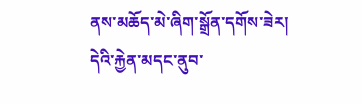ནས་མཆོད་མེ་ཞིག་སྒྲོན་དགོས་ཟེར། དེའི་རྐྱེན་མདང་ནུབ་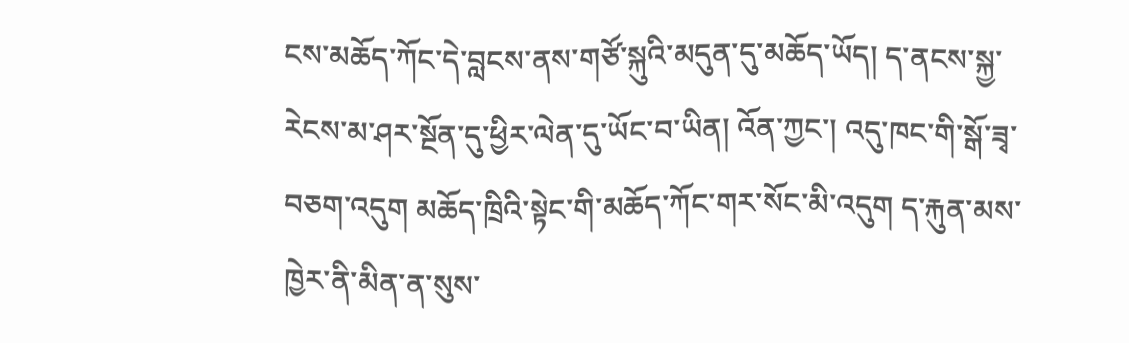ངས་མཆོད་ཀོང་དེ་བླངས་ནས་གཙོ་སྐུའི་མདུན་དུ་མཆོད་ཡོད། ད་ནངས་སྐྱ་རེངས་མ་ཤར་སྔོན་དུ་ཕྱིར་ལེན་དུ་ཡོང་བ་ཡིན། འོན་ཀྱང་། འདུ་ཁང་གི་སྒོ་ཟྭ་བཅག་འདུག མཆོད་ཁྲིའི་སྟེང་གི་མཆོད་ཀོང་གར་སོང་མི་འདུག ད་རྐུན་མས་ཁྱེར་ནི་མིན་ན་སུས་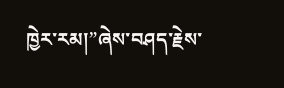ཁྱེར་རམ།”ཞེས་བཤད་རྗེས་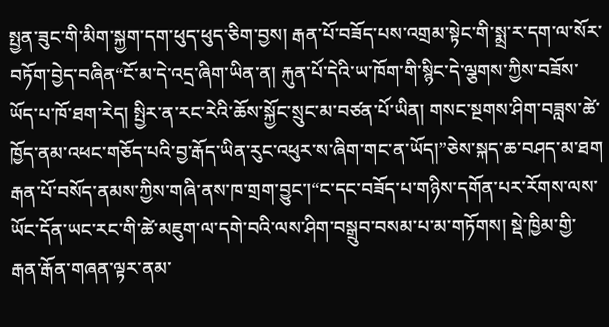སྤྱན་ཟུང་གི་མིག་སྐྱག་དག་ཕུད་ཕུད་ཅིག་བྱས། རྒན་པོ་བཟོད་པས་འགྲམ་སྟེང་གི་སྨྲ་ར་དག་ལ་སོར་བཏོག་བྱེད་བཞིན“ངོ་མ་དེ་འདྲ་ཞིག་ཡིན་ན། རྐུན་པོ་དེའི་ཡ་ཁོག་གི་སྙིང་དེ་ལྕགས་ཀྱིས་བཟོས་ཡོད་པ་ཁོ་ཐག་རེད། སྤྱིར་ན་རང་རེའི་ཆོས་སྐྱོང་སྲུང་མ་བཙན་པོ་ཡིན། གསང་སྔགས་ཤིག་བཟླས་ཚེ་ཁྱོད་ནམ་འཕང་གཅོད་པའི་བྱ་རྒོད་ཡིན་རུང་འཕུར་ས་ཞིག་གང་ན་ཡོད།”ཅེས་སྐད་ཆ་བཤད་མ་ཐག རྒན་པོ་བསོད་ནམས་ཀྱིས་གཞི་ནས་ཁ་གྲག་བྱུང་།“ང་དང་བཟོད་པ་གཉིས་དགོན་པར་རོགས་ལས་ཡོང་དོན་ཡང་རང་གི་ཚེ་མཇུག་ལ་དགེ་བའི་ལས་ཤིག་བསྒྲུབ་བསམ་པ་མ་གཏོགས། སྡེ་ཁྱིམ་གྱི་རྒན་རྒོན་གཞན་ལྟར་ནམ་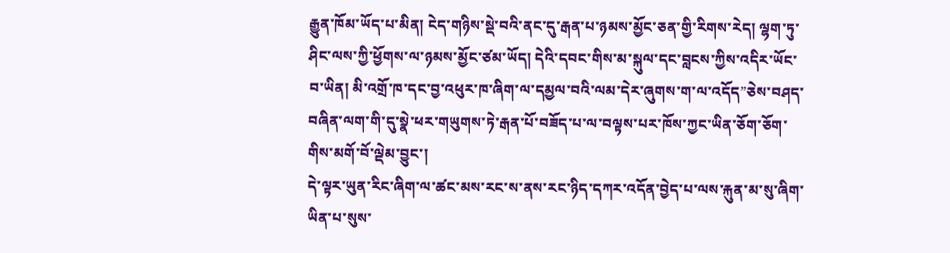རྒྱུན་ཁོམ་ཡོད་པ་མིན། ངེད་གཉིས་སྡེ་བའི་ནང་དུ་རྒན་པ་ཉམས་མྱོང་ཅན་གྱི་རིགས་རེད། ལྷག་ཏུ་ཤིང་ལས་ཀྱི་ཕྱོགས་ལ་ཉམས་མྱོང་ཙམ་ཡོད། དེའི་དབང་གིས་མ་སྐུལ་དང་བླངས་ཀྱིས་འདིར་ཡོང་བ་ཡིན། མི་འགྲོ་ཁ་དང་བྱ་འཕུར་ཁ་ཞིག་ལ་དམྱལ་བའི་ལམ་དེར་ཞུགས་ག་ལ་འདོད”ཅེས་བཤད་བཞིན་ལག་གི་དུ་སྣེ་ཕར་གཡུགས་ཏེ་རྒན་པོ་བཟོད་པ་ལ་བལྟས་པར་ཁོས་ཀྱང་ཡིན་ཅོག་ཅོག་གིས་མགོ་བོ་ལྡེམ་བྱུང་།
དེ་ལྟར་ཡུན་རིང་ཞིག་ལ་ཚང་མས་རང་ས་ནས་རང་ཉིད་དཀར་འདོན་བྱེད་པ་ལས་རྐུན་མ་སུ་ཞིག་ཡིན་པ་སུས་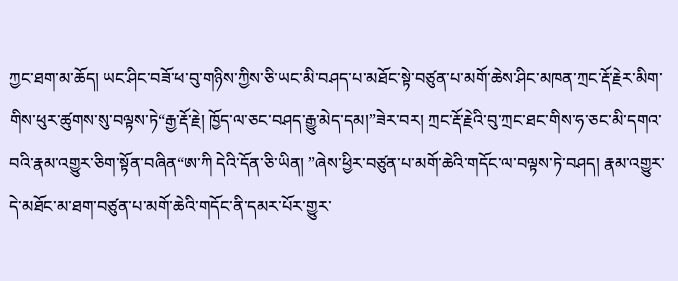ཀྱང་ཐག་མ་ཆོད། ཡང་ཤིང་བཟོ་ཕ་བུ་གཉིས་ཀྱིས་ཅི་ཡང་མི་བཤད་པ་མཐོང་སྟེ་བཙུན་པ་མགོ་ཆེས་ཤིང་མཁན་ཀྲང་རྡོ་རྗེར་མིག་གིས་ཕུར་ཚུགས་སུ་བལྟས་ཏེ“རྒྱ་རྡོ་རྗེ། ཁྱོད་ལ་ཅང་བཤད་རྒྱུ་མེད་དམ།”ཟེར་བར། ཀྲང་རྡོ་རྗེའི་བུ་ཀྲང་ཐང་གིས་ཧ་ཅང་མི་དགའ་བའི་རྣམ་འགྱུར་ཅིག་སྟོན་བཞིན“ཨ་ཀི དེའི་དོན་ཅི་ཡིན། ”ཞེས་ཕྱིར་བཙུན་པ་མགོ་ཆེའི་གདོང་ལ་བལྟས་ཏེ་བཤད། རྣམ་འགྱུར་དེ་མཐོང་མ་ཐག་བཙུན་པ་མགོ་ཆེའི་གདོང་ནི་དམར་པོར་གྱུར་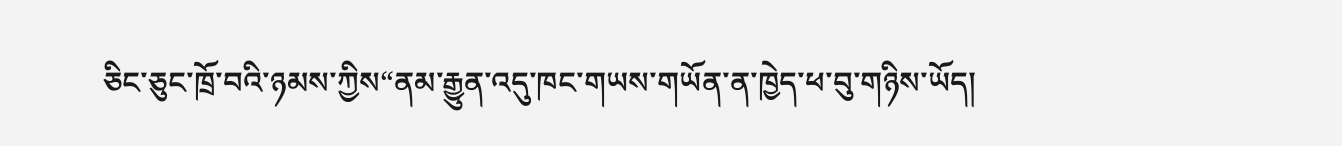ཅིང་ཅུང་ཁྲོ་བའི་ཉམས་ཀྱིས“ནམ་རྒྱུན་འདུ་ཁང་གཡས་གཡོན་ན་ཁྱེད་ཕ་བུ་གཉིས་ཡོད།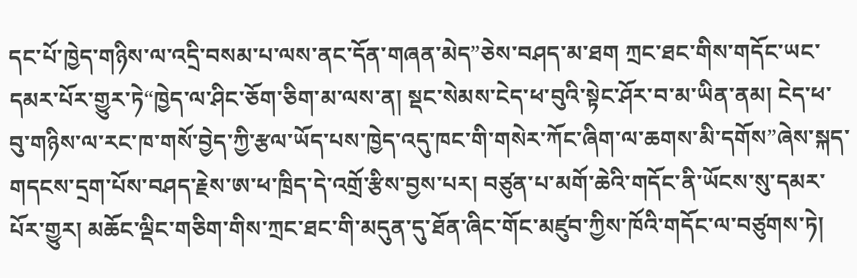དང་པོ་ཁྱེད་གཉིས་ལ་འདྲི་བསམ་པ་ལས་ནང་དོན་གཞན་མེད”ཅེས་བཤད་མ་ཐག ཀྲང་ཐང་གིས་གདོང་ཡང་དམར་པོར་གྱུར་ཏེ“ཁྱེད་ལ་ཤིང་ཅོག་ཅིག་མ་ལས་ན། སྡང་སེམས་ངེད་ཕ་བུའི་སྟེང་ཤོར་བ་མ་ཡིན་ནམ། ངེད་ཕ་བུ་གཉིས་ལ་རང་ཁ་གསོ་བྱེད་ཀྱི་རྩལ་ཡོད་པས་ཁྱེད་འདུ་ཁང་གི་གསེར་ཀོང་ཞིག་ལ་ཆགས་མི་དགོས”ཞེས་སྐད་གདངས་དྲག་པོས་བཤད་རྗེས་ཨ་ཕ་ཁྲིད་དེ་འགྲོ་རྩིས་བྱས་པར། བཙུན་པ་མགོ་ཆེའི་གདོང་ནི་ཡོངས་སུ་དམར་པོར་གྱུར། མཆོང་ལྡིང་གཅིག་གིས་ཀྲང་ཐང་གི་མདུན་དུ་ཐོན་ཞིང་གོང་མཛུབ་ཀྱིས་ཁོའི་གདོང་ལ་བཙུགས་ཏེ།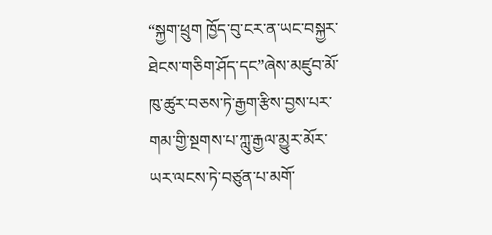“སྐྱག་ཕྲུག ཁྱོད་བུ་ངར་ན་ཡང་བསྐྱར་ཐེངས་གཅིག་ཤོད་དང”ཞེས་མཛུབ་མོ་ཁུ་ཚུར་བཅས་ཏེ་རྒྱག་རྩིས་བྱས་པར་གམ་གྱི་སྔགས་པ་ཀླུ་རྒྱལ་མྱུར་མོར་ཡར་ལངས་ཏེ་བཙུན་པ་མགོ་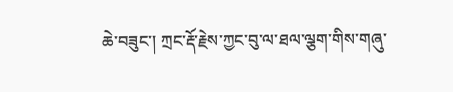ཆེ་བཟུང་། ཀྲང་རྡོ་རྗེས་ཀྱང་བུ་ལ་ཐལ་ལྕག་གིས་གཞུ་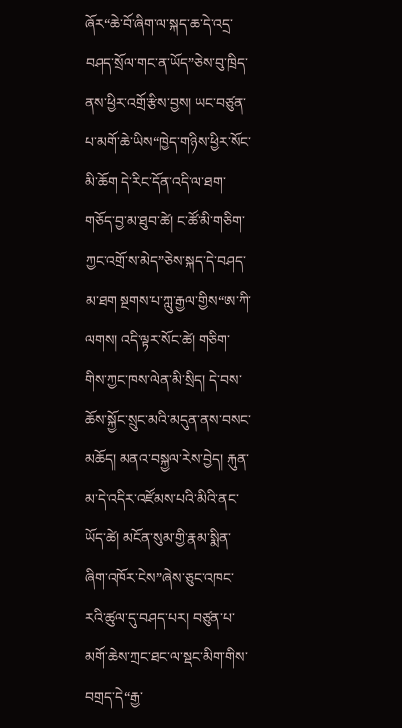ཞོར“ཆེ་བོ་ཞིག་ལ་སྐད་ཆ་དེ་འདྲ་བཤད་སྲོལ་གང་ན་ཡོད”ཅེས་བུ་ཁྲིད་ནས་ཕྱིར་འགྲོ་རྩིས་བྱས། ཡང་བཙུན་པ་མགོ་ཆེ་ཡིས“ཁྱེད་གཉིས་ཕྱིར་སོང་མི་ཆོག དེ་རིང་དོན་འདི་ལ་ཐག་གཅོད་བྱ་མ་ཐུབ་ཚེ། ང་ཚོ་མི་གཅིག་ཀྱང་འགྲོ་ས་མེད”ཅེས་སྐད་དེ་བཤད་མ་ཐག སྔགས་པ་ཀླུ་རྒྱལ་གྱིས“ཨ་ཀི་ལགས། འདི་ལྟར་སོང་ཚེ། གཅིག་གིས་ཀྱང་ཁས་ལེན་མི་སྲིད། དེ་བས་ཆོས་སྐྱོང་སྲུང་མའི་མདུན་ནས་བསང་མཆོད། མནའ་བསྐྱལ་རེས་བྱེད། རྐུན་མ་དེ་འདིར་འཛོམས་པའི་མིའི་ནང་ཡོད་ཚེ། མངོན་སུམ་གྱི་རྣམ་སྨིན་ཞིག་འཁོར་ངེས”ཞེས་ཅུང་འཁང་རའི་ཚུལ་དུ་བཤད་པར། བཙུན་པ་མགོ་ཆེས་ཀྲང་ཐང་ལ་སྡང་མིག་གིས་བགྲད་དེ“རྒྱ་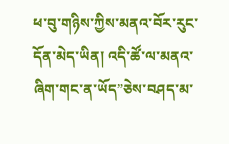ཕ་བུ་གཉིས་ཀྱིས་མནའ་བོར་རུང་དོན་མེད་ཡིན། འདི་ཚོ་ལ་མནའ་ཞིག་གང་ན་ཡོད”ཅེས་བཤད་མ་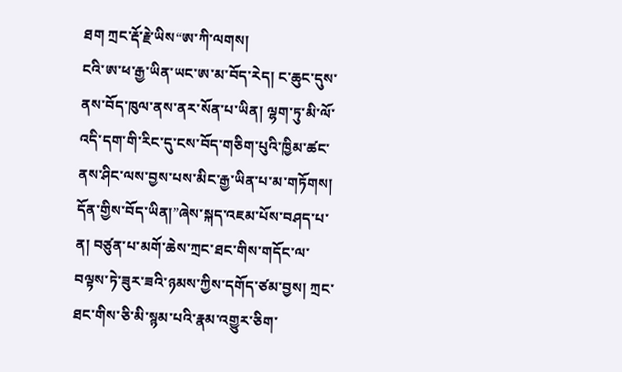ཐག ཀྲང་རྡོ་རྗེ་ཡིས“ཨ་ཀི་ལགས།
ངའི་ཨ་ཕ་རྒྱ་ཡིན་ཡང་ཨ་མ་བོད་རེད། ང་ཆུང་དུས་ནས་བོད་ཁུལ་ནས་ནར་སོན་པ་ཡིན། ལྷག་ཏུ་མི་ལོ་འདི་དག་གི་རིང་དུ་ངས་བོད་གཅིག་པུའི་ཁྱིམ་ཚང་ནས་ཤིང་ལས་བྱས་པས་མིང་རྒྱ་ཡིན་པ་མ་གཏོགས། དོན་གྱིས་བོད་ཡིན།”ཞེས་སྐད་འཇམ་པོས་བཤད་པ་ན། བཙུན་པ་མགོ་ཆེས་ཀྲང་ཐང་གིས་གདོང་ལ་བལྟས་ཏེ་ཟུར་ཟའི་ཉམས་ཀྱིས་དགོད་ཙམ་བྱས། ཀྲང་ཐང་གིས་ཅི་མི་སྙམ་པའི་རྣམ་འགྱུར་ཅིག་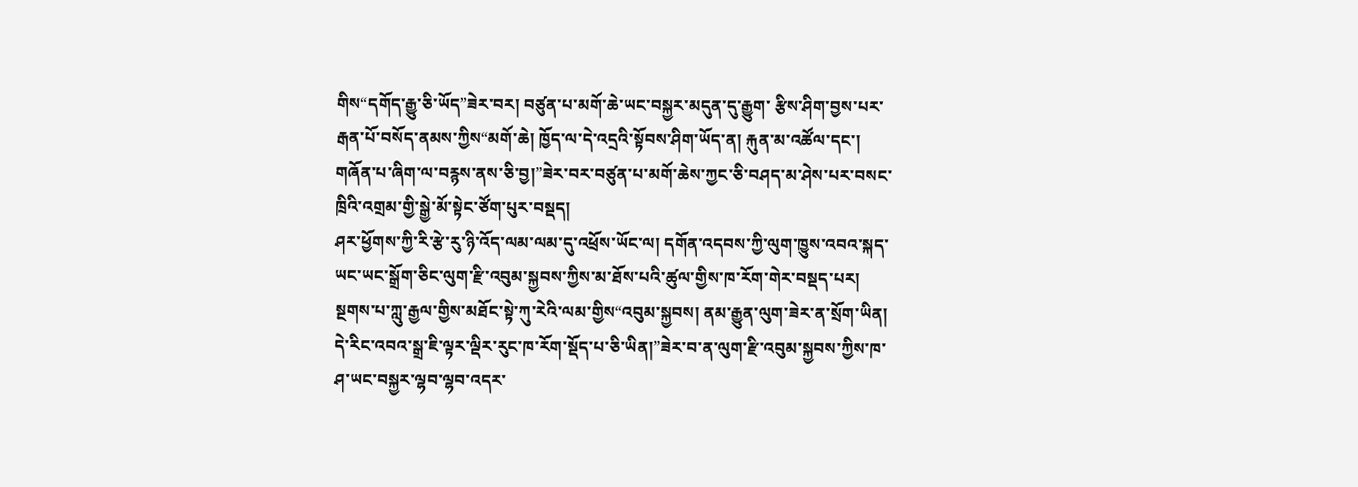གིས“དགོད་རྒྱུ་ཅི་ཡོད”ཟེར་བར། བཙུན་པ་མགོ་ཆེ་ཡང་བསྐྱར་མདུན་དུ་རྒྱུག་ རྩིས་ཤིག་བྱས་པར་རྒན་པོ་བསོད་ནམས་ཀྱིས“མགོ་ཆེ། ཁྱོད་ལ་དེ་འདྲའི་སྟོབས་ཤིག་ཡོད་ན། རྐུན་མ་འཚོལ་དང་། གཞོན་པ་ཞིག་ལ་བརྙས་ནས་ཅི་བྱ།”ཟེར་བར་བཙུན་པ་མགོ་ཆེས་ཀྱང་ཅི་བཤད་མ་ཤེས་པར་བསང་ཁྲིའི་འགྲམ་གྱི་སྒྱེ་མོ་སྟེང་ཙོག་པུར་བསྡད།
ཤར་ཕྱོགས་ཀྱི་རི་རྩེ་རུ་ཉི་འོད་ལམ་ལམ་དུ་འཕྲོས་ཡོང་ལ། དགོན་འདབས་ཀྱི་ལུག་ཁྱུས་འབའ་སྐད་ཡང་ཡང་སྒྲོག་ཅིང་ལུག་རྫི་འབུམ་སྐྱབས་ཀྱིས་མ་ཐོས་པའི་ཚུལ་གྱིས་ཁ་རོག་གེར་བསྡད་པར། སྔགས་པ་ཀླུ་རྒྱལ་གྱིས་མཐོང་སྟེ་ཀུ་རེའི་ལམ་གྱིས“འབུམ་སྐྱབས། ནམ་རྒྱུན་ལུག་ཟེར་ན་སྲོག་ཡིན། དེ་རིང་འབའ་སྒྲ་ཇི་ལྟར་ལྡིར་རུང་ཁ་རོག་སྡོད་པ་ཅི་ཡིན།”ཟེར་བ་ན་ལུག་རྫི་འབུམ་སྐྱབས་ཀྱིས་ཁ་ཤ་ཡང་བསྐྱར་ལྷབ་ལྷབ་འདར་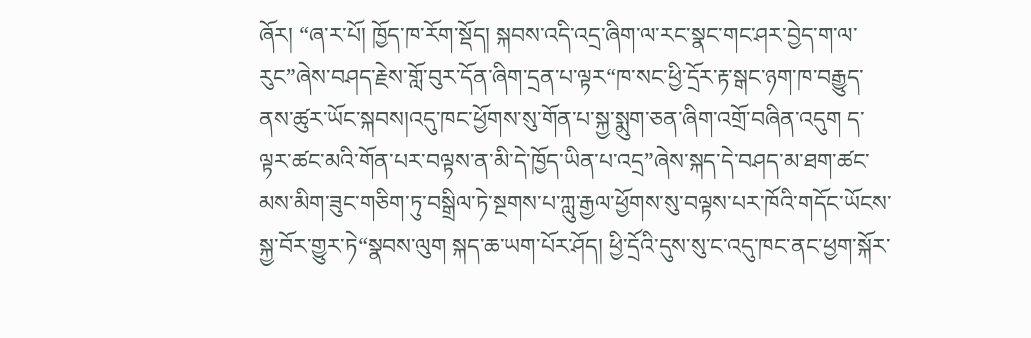ཞོར། “ཞ་ར་པོ། ཁྱོད་ཁ་རོག་སྡོད། སྐབས་འདི་འདྲ་ཞིག་ལ་རང་སྣང་གང་ཤར་བྱེད་ག་ལ་རུང”ཞེས་བཤད་རྗེས་གློ་བུར་དོན་ཞིག་དྲན་པ་ལྟར“ཁ་སང་ཕྱི་དྲོར་རྟ་སྒང་ཉག་ཁ་བརྒྱུད་ནས་ཚུར་ཡོང་སྐབས།འདུ་ཁང་ཕྱོགས་སུ་གོན་པ་སྐྱ་སྨུག་ཅན་ཞིག་འགྲོ་བཞིན་འདུག ད་ལྟར་ཚང་མའི་གོན་པར་བལྟས་ན་མི་དེ་ཁྱོད་ཡིན་པ་འདྲ”ཞེས་སྐད་དེ་བཤད་མ་ཐག་ཚང་མས་མིག་ཟུང་གཅིག་ཏུ་བསྒྲིལ་ཏེ་སྔགས་པ་ཀླུ་རྒྱལ་ཕྱོགས་སུ་བལྟས་པར་ཁོའི་གདོང་ཡོངས་སྐྱ་བོར་གྱུར་ཏེ“སྣབས་ལུག སྐད་ཆ་ཡག་པོར་ཤོད། ཕྱི་དྲོའི་དུས་སུ་ང་འདུ་ཁང་ནང་ཕྱག་སྐོར་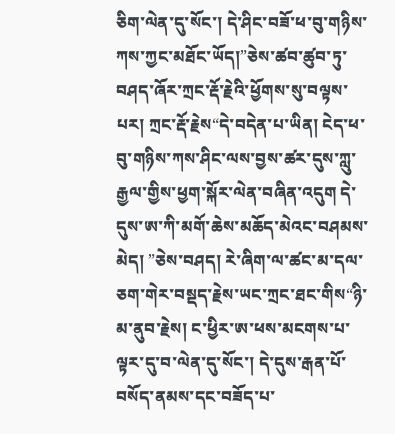ཅིག་ལེན་དུ་སོང་། དེ་ཤིང་བཟོ་ཕ་བུ་གཉིས་ཀས་ཀྱང་མཐོང་ཡོད།”ཅེས་ཚབ་ཚུབ་ཏུ་བཤད་ཞོར་ཀྲང་རྡོ་རྗེའི་ཕྱོགས་སུ་བལྟས་པར། ཀྲང་རྡོ་རྗེས“དེ་བདེན་པ་ཡིན། ངེད་ཕ་བུ་གཉིས་ཀས་ཤིང་ལས་བྱས་ཚར་དུས་ཀླུ་རྒྱལ་གྱིས་ཕྱག་སྐོར་ལེན་བཞིན་འདུག དེ་དུས་ཨ་ཀི་མགོ་ཆེས་མཆོད་མེའང་བཤམས་མེད། ”ཅེས་བཤད། རེ་ཞིག་ལ་ཚང་མ་དལ་ཅག་གེར་བསྡད་རྗེས་ཡང་ཀྲང་ཐང་གིས“ཉི་མ་ནུབ་རྗེས། ང་ཕྱིར་ཨ་ཕས་མངགས་པ་ལྟར་དུ་བ་ལེན་དུ་སོང་། དེ་དུས་རྒན་པོ་བསོད་ནམས་དང་བཟོད་པ་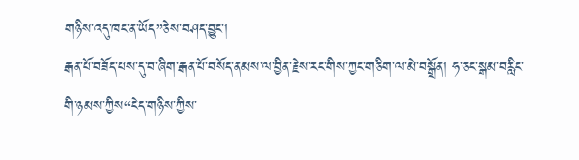གཉིས་འདུ་ཁང་ན་ཡོད”ཅེས་བཤད་བྱུང་།
རྒན་པོ་བཟོད་པས་དུ་བ་ཞིག་རྒན་པོ་བསོད་ནམས་ལ་བྱིན་རྗེས་རང་གིས་ཀྱང་གཅིག་ལ་མེ་བསྒྲོན། ཧ་ཅང་སྒམ་བརླིང་གི་ཉམས་ཀྱིས“ངེད་གཉིས་ཀྱིས་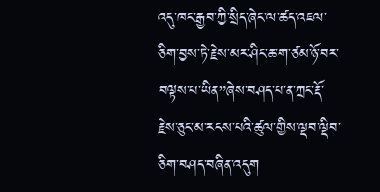འདུ་ཁང་རྒྱབ་ཀྱི་སྲིད་ཞེང་ལ་ཚད་འཇལ་ཅིག་བྱས་ཏེ་རྗེས་མར་ཤིང་ཆ་ག་ཙམ་ཉོ་བར་བལྟས་པ་ཡིན”ཞེས་བཤད་པ་ན་ཀྲང་རྡོ་རྗེས་ཅུང་མ་རངས་པའི་ཚུལ་གྱིས་ལྡབ་ལྡིབ་ཅིག་བཤད་བཞིན་འདུག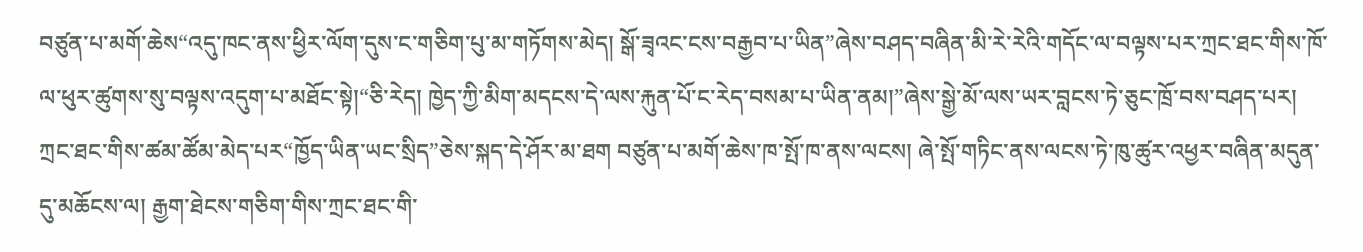བཙུན་པ་མགོ་ཆེས“འདུ་ཁང་ནས་ཕྱིར་ལོག་དུས་ང་གཅིག་པུ་མ་གཏོགས་མེད། སྒོ་ཟྭའང་ངས་བརྒྱབ་པ་ཡིན”ཞེས་བཤད་བཞིན་མི་རེ་རེའི་གདོང་ལ་བལྟས་པར་ཀྲང་ཐང་གིས་ཁོ་ལ་ཕུར་ཚུགས་སུ་བལྟས་འདུག་པ་མཐོང་སྟེ།“ཅི་རེད། ཁྱེད་ཀྱི་མིག་མདངས་དེ་ལས་རྐུན་པོ་ང་རེད་བསམ་པ་ཡིན་ནམ།”ཞེས་སྒྱེ་མོ་ལས་ཡར་བླངས་ཏེ་ཅུང་ཁྲོ་བས་བཤད་པར། ཀྲང་ཐང་གིས་ཚམ་ཚོམ་མེད་པར“ཁྱོད་ཡིན་ཡང་སྲིད”ཅེས་སྐད་དེ་ཤོར་མ་ཐག བཙུན་པ་མགོ་ཆེས་ཁ་སྤོ་ཁ་ནས་ལངས། ཞེ་སྤོ་གཏིང་ནས་ལངས་ཏེ་ཁུ་ཚུར་འཕྱར་བཞིན་མདུན་དུ་མཆོངས་ལ། རྒྱག་ཐེངས་གཅིག་གིས་ཀྲང་ཐང་གི་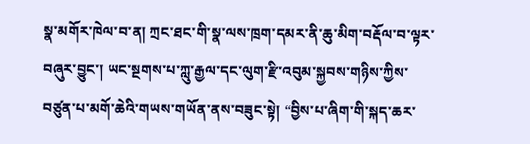སྣ་མགོར་ཁེལ་བ་ན། ཀྲང་ཐང་གི་སྣ་ལས་ཁྲག་དམར་ནི་ཆུ་མིག་བརྡོལ་བ་ལྟར་བཞུར་བྱུང་། ཡང་སྔགས་པ་ཀླུ་རྒྱལ་དང་ལུག་རྫི་འབུམ་སྐྱབས་གཉིས་ཀྱིས་བཙུན་པ་མགོ་ཆེའི་གཡས་གཡོན་ནས་བཟུང་སྟེ། “བྱིས་པ་ཞིག་གི་སྐད་ཆར་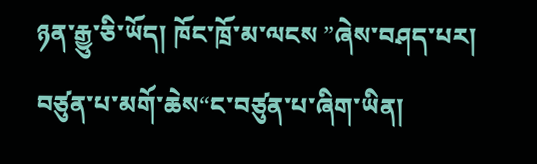ཉན་རྒྱུ་ཅི་ཡོད། ཁོང་ཁྲོ་མ་ལངས ”ཞེས་བཤད་པར། བཙུན་པ་མགོ་ཆེས“ང་བཙུན་པ་ཞིག་ཡིན།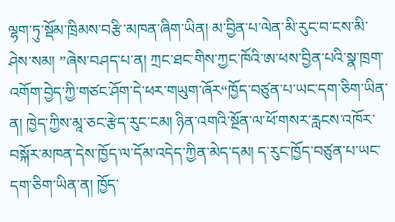ལྷག་ཏུ་སྡོམ་ཁྲིམས་བརྩི་མཁན་ཞིག་ཡིན། མ་བྱིན་པ་ལེན་མི་རུང་བ་ངས་མི་ཤེས་སམ། ”ཞེས་བཤད་པ་ན། ཀྲང་ཐང་གིས་ཀྱང་ཁོའི་ཨ་ཕས་བྱིན་པའི་སྣ་ཁྲག་འགོག་བྱེད་ཀྱི་གཙང་ཤོག་དེ་ཕར་གཡུག་ཞོར“ཁྱོད་བཙུན་པ་ཡང་དག་ཅིག་ཡིན་ན། ཁྱེད་ཀྱིས་མཱ་ཅང་རྩེད་རུང་ངམ། ཉིན་འགའི་སྔོན་ལ་ཕོ་གསར་རླངས་འཁོར་བསྐོར་མཁན་དེས་ཁྱོད་ལ་དོམ་འདེད་ཀྱིན་མེད་དམ། ད་རུང་ཁྱོད་བཙུན་པ་ཡང་དག་ཅིག་ཡིན་ན། ཁྱོད་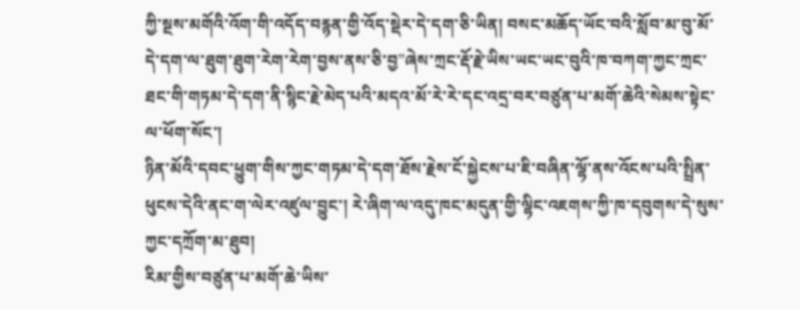ཀྱི་སྔས་མགོའི་འོག་གི་འདོད་བརྙན་གྱི་འོད་སྡེར་དེ་དག་ཅི་ཡིན། བསང་མཆོད་ཡོང་བའི་སློབ་མ་བུ་མོ་དེ་དག་ལ་ཐུག་ཐུག་རེག་རེག་བྱས་ནས་ཅི་བྱ”ཞེས་ཀྲང་རྡོ་རྗེ་ཡིས་ཡང་ཡང་བུའི་ཁ་བཀག་ཀྱང་ཀྲང་ཐང་གི་གཏམ་དེ་དག་ནི་སྙིང་རྗེ་མེད་པའི་མདའ་མོ་རེ་རེ་དང་འདྲ་བར་བཙུན་པ་མགོ་ཆེའི་སེམས་སྟེང་ལ་ཕོག་སོང་།
ཉིན་མོའི་དབང་ཕྱུག་གིས་ཀྱང་གཏམ་དེ་དག་ཐོས་རྗེས་ངོ་སྐྱེངས་པ་ཇི་བཞིན་ལྷོ་ནས་འོངས་པའི་སྤྲིན་ཕུངས་དེའི་ནང་ག་ལེར་འཛུལ་བྱུང་། རེ་ཞིག་ལ་འདུ་ཁང་མདུན་གྱི་ལྷིང་འཇགས་ཀྱི་ཁ་དབུགས་དེ་སུས་ཀྱང་དཀྲོག་མ་ཐུབ།
རིམ་གྱིས་བཙུན་པ་མགོ་ཆེ་ཡིས་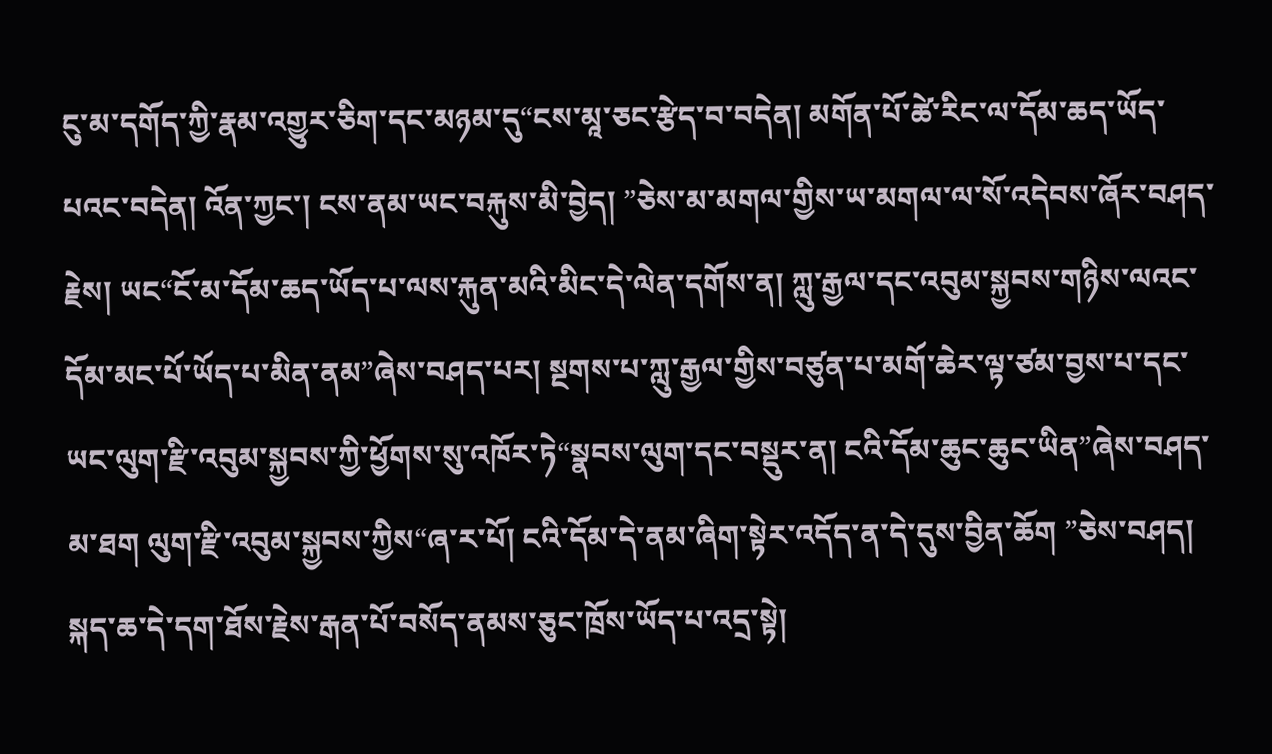ངུ་མ་དགོད་ཀྱི་རྣམ་འགྱུར་ཅིག་དང་མཉམ་དུ“ངས་མཱ་ཅང་རྩེད་བ་བདེན། མགོན་པོ་ཚེ་རིང་ལ་དོམ་ཆད་ཡོད་པའང་བདེན། འོན་ཀྱང་། ངས་ནམ་ཡང་བརྐུས་མི་བྱེད། ”ཅེས་མ་མགལ་གྱིས་ཡ་མགལ་ལ་སོ་འདེབས་ཞོར་བཤད་རྗེས། ཡང“ངོ་མ་དོམ་ཆད་ཡོད་པ་ལས་རྐུན་མའི་མིང་དེ་ལེན་དགོས་ན། ཀླུ་རྒྱལ་དང་འབུམ་སྐྱབས་གཉིས་ལའང་དོམ་མང་པོ་ཡོད་པ་མིན་ནམ”ཞེས་བཤད་པར། སྔགས་པ་ཀླུ་རྒྱལ་གྱིས་བཙུན་པ་མགོ་ཆེར་ལྟ་ཙམ་བྱས་པ་དང་ཡང་ལུག་རྫི་འབུམ་སྐྱབས་ཀྱི་ཕྱོགས་སུ་འཁོར་ཏེ“སྣབས་ལུག་དང་བསྡུར་ན། ངའི་དོམ་ཆུང་ཆུང་ཡིན”ཞེས་བཤད་མ་ཐག ལུག་རྫི་འབུམ་སྐྱབས་ཀྱིས“ཞ་ར་པོ། ངའི་དོམ་དེ་ནམ་ཞིག་སྟེར་འདོད་ན་དེ་དུས་བྱིན་ཆོག ”ཅེས་བཤད། སྐད་ཆ་དེ་དག་ཐོས་རྗེས་རྒན་པོ་བསོད་ནམས་ཅུང་ཁྲོས་ཡོད་པ་འདྲ་སྟེ།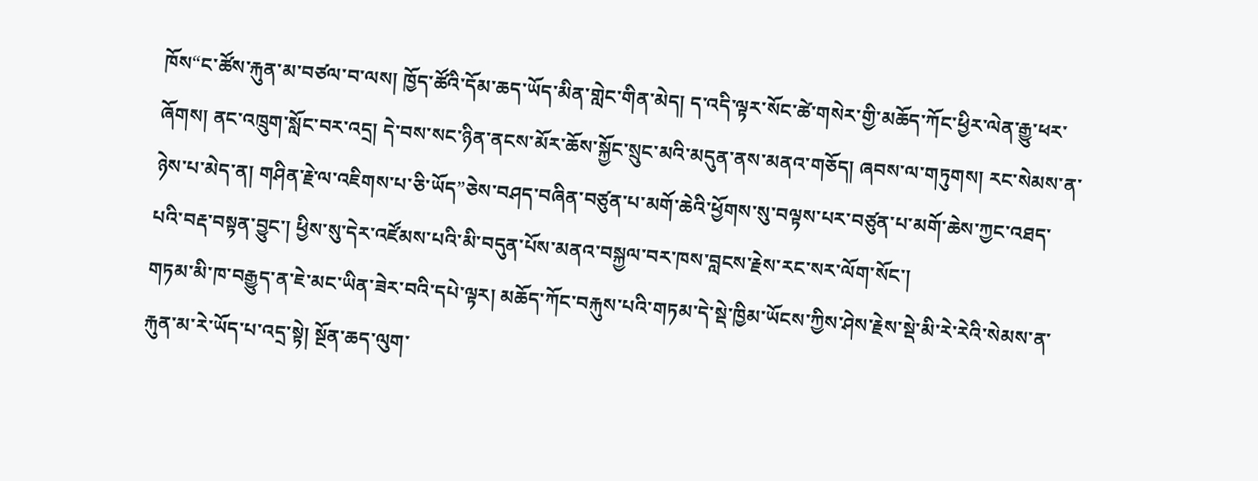ཁོས“ང་ཚོས་རྐུན་མ་བཙལ་བ་ལས། ཁྱོད་ཚོའི་དོམ་ཆད་ཡོད་མིན་གླེང་གིན་མེད། ད་འདི་ལྟར་སོང་ཚེ་གསེར་གྱི་མཆོད་ཀོང་ཕྱིར་ལེན་རྒྱུ་ཕར་ཞོགས། ནང་འཁྲུག་སློང་བར་འདྲ། དེ་བས་སང་ཉིན་ནངས་མོར་ཆོས་སྐྱོང་སྲུང་མའི་མདུན་ནས་མནའ་གཅོད། ཞབས་ལ་གཏུགས། རང་སེམས་ན་ཉེས་པ་མེད་ན། གཤིན་རྗེ་ལ་འཇིགས་པ་ཅི་ཡོད”ཅེས་བཤད་བཞིན་བཙུན་པ་མགོ་ཆེའི་ཕྱོགས་སུ་བལྟས་པར་བཙུན་པ་མགོ་ཆེས་ཀྱང་འཐད་པའི་བརྡ་བསྟན་བྱུང་། ཕྱིས་སུ་དེར་འཛོམས་པའི་མི་བདུན་པོས་མནའ་བསྐྱལ་བར་ཁས་བླངས་རྗེས་རང་སར་ལོག་སོང་།
གཏམ་མི་ཁ་བརྒྱུད་ན་ཇེ་མང་ཡིན་ཟེར་བའི་དཔེ་ལྟར། མཆོད་ཀོང་བརྐུས་པའི་གཏམ་དེ་སྡེ་ཁྱིམ་ཡོངས་ཀྱིས་ཤེས་རྗེས་སྡེ་མི་རེ་རེའི་སེམས་ན་རྐུན་མ་རེ་ཡོད་པ་འདྲ་སྟེ། སྔོན་ཆད་ལུག་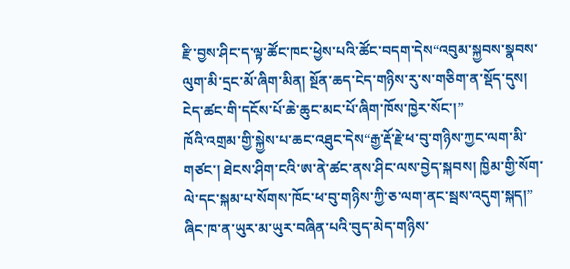རྫི་བྱས་ཤིང་ད་ལྟ་ཚོང་ཁང་ཕྱེས་པའི་ཚོང་བདག་དེས“འབུམ་སྐྱབས་སྣབས་ལུག་མི་དྲང་མོ་ཞིག་མིན། སྔོན་ཆད་ངེད་གཉིས་རུ་ས་གཅིག་ན་སྡོད་དུས། ངེད་ཚང་གི་དངོས་པོ་ཆེ་ཆུང་མང་པོ་ཞིག་ཁོས་ཁྱེར་སོང་།”
ཁོའི་འགྲམ་གྱི་སྐྱེས་པ་ཆང་འཐུང་དེས“རྒྱ་རྡོ་རྗེ་ཕ་བུ་གཉིས་ཀྱང་ལག་མི་གཙང་། ཐེངས་ཤིག་ངའི་ཨ་ནེ་ཚང་ནས་ཤིང་ལས་བྱེད་སྐབས། ཁྱིམ་གྱི་སོག་ལེ་དང་སྐམ་པ་སོགས་ཁོང་ཕ་བུ་གཉིས་ཀྱི་ཅ་ལག་ནང་སྦས་འདུག་སྐད།”
ཞིང་ཁ་ན་ཡུར་མ་ཡུར་བཞིན་པའི་བུད་མེད་གཉིས་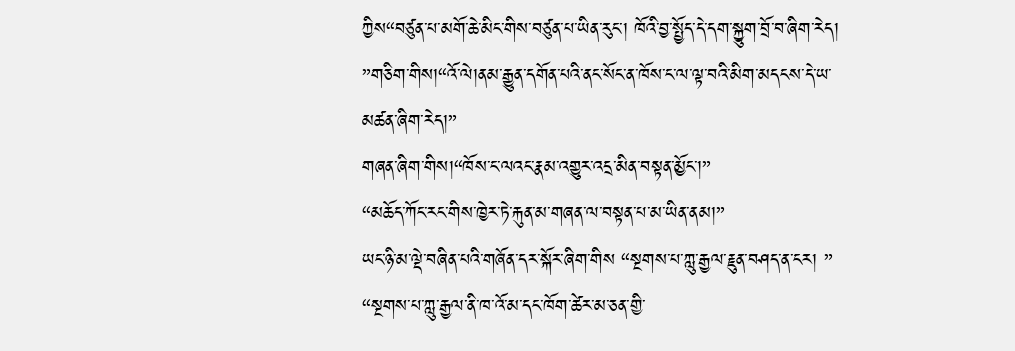ཀྱིས“བཙུན་པ་མགོ་ཆེ་མིང་གིས་བཙུན་པ་ཡིན་རུང་། ཁོའི་བྱ་སྤྱོད་དེ་དག་སྐྱུག་བྲོ་བ་ཞིག་རེད། ”གཅིག་གིས།“འོ་ལེ།ནམ་རྒྱུན་དགོན་པའི་ནང་སོང་ན་ཁོས་ང་ལ་ལྟ་བའི་མིག་མདངས་དེ་ཡ་མཚན་ཞིག་རེད།”
གཞན་ཞིག་གིས།“ཁོས་ང་ལའང་རྣམ་འགྱུར་འདྲ་མིན་བསྟན་མྱོང་།”
“མཆོད་ཀོང་རང་གིས་ཁྱེར་ཏེ་རྐུན་མ་གཞན་ལ་བསྟན་པ་མ་ཡིན་ནམ།”
ཡང་ཉི་མ་ལྡེ་བཞིན་པའི་གཞོན་དར་སྐོར་ཞིག་གིས “སྔགས་པ་ཀླུ་རྒྱལ་རྗུན་བཤད་ན་ངར། ”
“སྔགས་པ་ཀླུ་རྒྱལ་ནི་ཁ་འོ་མ་དང་ཁོག་ཚེར་མ་ཅན་གྱི་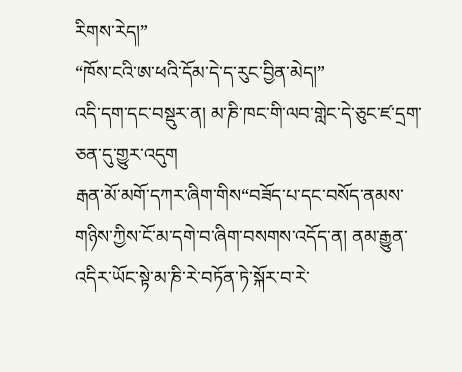རིགས་རེད།”
“ཁོས་ངའི་ཨ་ཕའི་དོམ་དེ་ད་རུང་བྱིན་མེད།”
འདི་དག་དང་བསྡུར་ན། མ་ཎི་ཁང་གི་ལབ་གླེང་དེ་ཅུང་ཛ་དྲག་ཅན་དུ་གྱུར་འདུག
རྒན་མོ་མགོ་དཀར་ཞིག་གིས“བཟོད་པ་དང་བསོད་ནམས་གཉིས་ཀྱིས་ངོ་མ་དགེ་བ་ཞིག་བསགས་འདོད་ན། ནམ་རྒྱུན་འདིར་ཡོང་སྟེ་མ་ཎི་རེ་བཏོན་ཏེ་སྐོར་བ་རེ་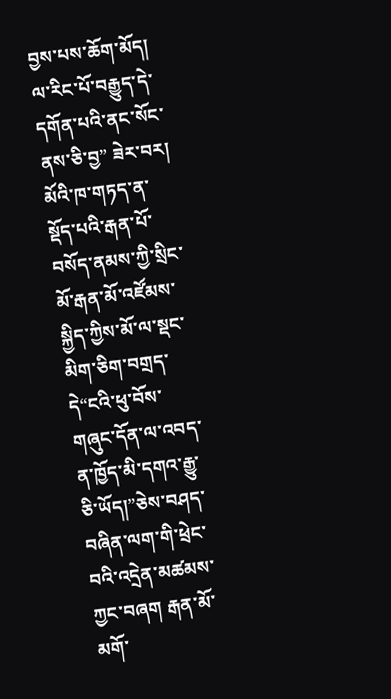བྱས་པས་ཆོག་མོད། ལ་རིང་པོ་བརྒྱུད་དེ་དགོན་པའི་ནང་སོང་ནས་ཅི་བྱ” ཟེར་བར། མོའི་ཁ་གཏད་ན་སྡོད་པའི་རྒན་པོ་བསོད་ནམས་ཀྱི་སྲིང་མོ་རྒན་མོ་འཛོམས་སྐྱིད་ཀྱིས་མོ་ལ་སྡང་མིག་ཅིག་བགྲད་དེ“ངའི་ཕུ་བོས་གཞུང་དོན་ལ་འབད་ན་ཁྱོད་མི་དགའ་རྒྱུ་ཅི་ཡོད།”ཅེས་བཤད་བཞིན་ལག་གི་ཕྲེང་བའི་འདྲེན་མཚམས་ཀྱང་བཞག རྒན་མོ་མགོ་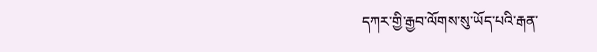དཀར་གྱི་རྒྱབ་ལོགས་སུ་ཡོད་པའི་རྒན་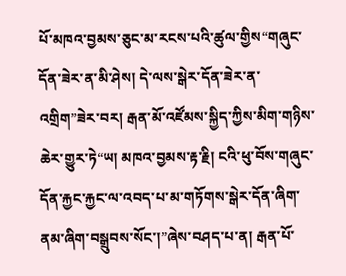པོ་མཁའ་བྱམས་ཅུང་མ་རངས་པའི་ཚུལ་གྱིས“གཞུང་དོན་ཟེར་ན་མི་ཤེས། དེ་ལས་སྒེར་དོན་ཟེར་ན་འགྲིག”ཟེར་བར། རྒན་མོ་འཛོམས་སྐྱིད་ཀྱིས་མིག་གཉིས་ཆེར་གྱུར་ཏེ“ཡ། མཁའ་བྱམས་རྟ་རྗི། ངའི་ཕུ་བོས་གཞུང་དོན་རྐྱང་རྐྱང་ལ་འབད་པ་མ་གཏོགས་སྒེར་དོན་ཞིག་ནམ་ཞིག་བསྒྲུབས་སོང་།”ཞེས་བཤད་པ་ན། རྒན་པོ་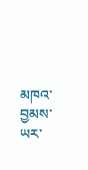མཁའ་བྱམས་ཡར་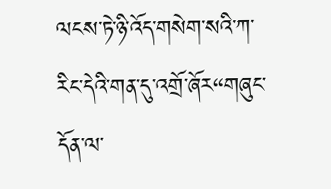ལངས་ཏེ་ཉི་འོད་གསེག་སའི་ཀ་རིང་དེའི་གན་དུ་འགྲོ་ཞོར“གཞུང་དོན་ལ་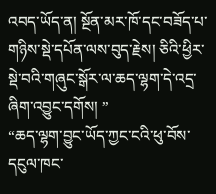འབད་ཡོད་ན། སྔོན་མར་ཁོ་དང་བཟོད་པ་གཉིས་སྡེ་དཔོན་ལས་བུད་རྗེས། ཅིའི་ཕྱིར་སྡེ་བའི་གཞུང་སྒོར་ལ་ཆད་ལྷག་དེ་འདྲ་ཞིག་འབྱུང་དགོས། ”
“ཆད་ལྷག་བྱུང་ཡོད་ཀྱང་ངའི་ཕུ་བོས་དངུལ་ཁང་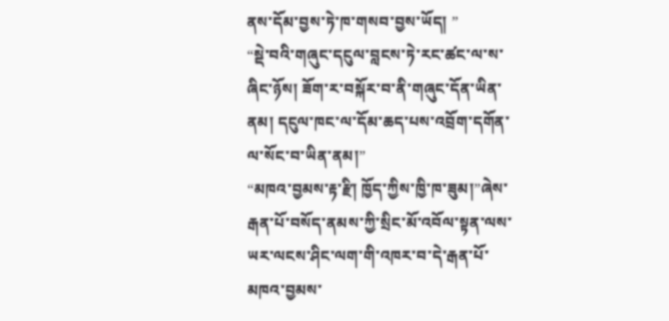ནས་དོམ་བྱས་ཏེ་ཁ་གསབ་བྱས་ཡོད། ”
“སྡེ་བའི་གཞུང་དངུལ་བླངས་ཏེ་རང་ཚང་ལ་ས་ཞིང་ཉོས། ཟོག་ར་བསྐོར་བ་ནི་གཞུང་དོན་ཡིན་ནམ། དངུལ་ཁང་ལ་དོམ་ཆད་པས་འབྲོག་དགོན་ལ་སོང་བ་ཡིན་ནམ།”
“མཁའ་བྱམས་རྟ་རྫི། ཁྱོད་ཀྱིས་ཁྱི་ཁ་ཟུམ།”ཞེས་རྒན་པོ་བསོད་ནམས་ཀྱི་སྲིང་མོ་འབོལ་སྟན་ལས་ཡར་ལངས་ཤིང་ལག་གི་འཁར་བ་དེ་རྒན་པོ་མཁའ་བྱམས་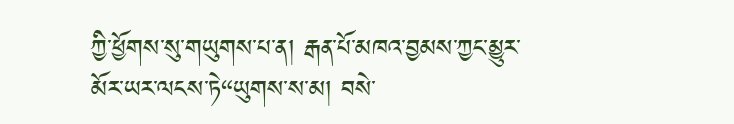ཀྱི་ཕྱོགས་སུ་གཡུགས་པ་ན། རྒན་པོ་མཁའ་བྱམས་ཀྱང་མྱུར་མོར་ཡར་ལངས་ཏེ“ཡུགས་ས་མ། བསེ་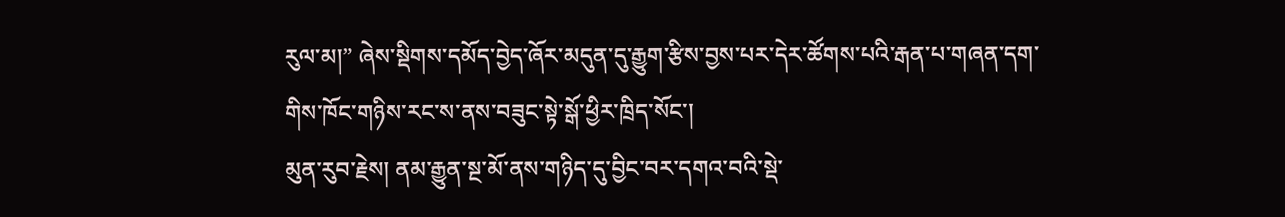རུལ་མ།” ཞེས་སྡིགས་དམོད་བྱེད་ཞོར་མདུན་དུ་རྒྱུག་རྩིས་བྱས་པར་དེར་ཚོགས་པའི་རྒན་པ་གཞན་དག་གིས་ཁོང་གཉིས་རང་ས་ནས་བཟུང་སྟེ་སྒོ་ཕྱིར་ཁྲིད་སོང་།
མུན་རུབ་རྗེས། ནམ་རྒྱུན་སྔ་མོ་ནས་གཉིད་དུ་བྱིང་བར་དགའ་བའི་སྡེ་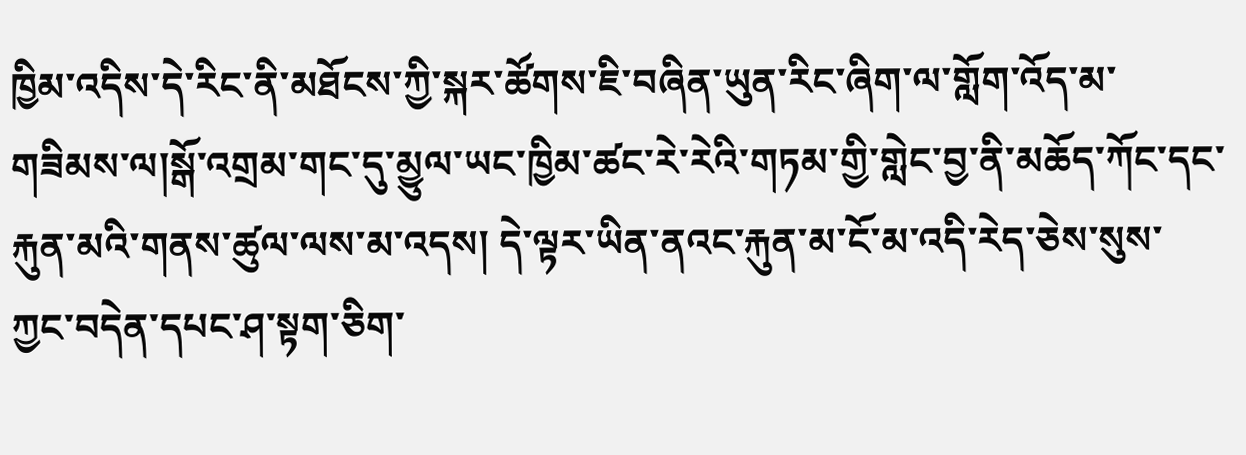ཁྱིམ་འདིས་དེ་རིང་ནི་མཐོངས་ཀྱི་སྐར་ཚོགས་ཇི་བཞིན་ཡུན་རིང་ཞིག་ལ་གློག་འོད་མ་གཟིམས་ལ།སྒོ་འགྲམ་གང་དུ་མྱུལ་ཡང་ཁྱིམ་ཚང་རེ་རེའི་གཏམ་གྱི་གླེང་བྱ་ནི་མཆོད་ཀོང་དང་རྐུན་མའི་གནས་ཚུལ་ལས་མ་འདས། དེ་ལྟར་ཡིན་ནའང་རྐུན་མ་ངོ་མ་འདི་རེད་ཅེས་སུས་ཀྱང་བདེན་དཔང་ཤ་སྟག་ཅིག་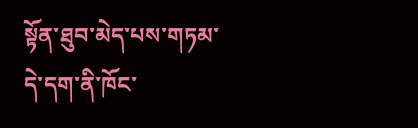སྟོན་ཐུབ་མེད་པས་གཏམ་དེ་དག་ནི་ཁོང་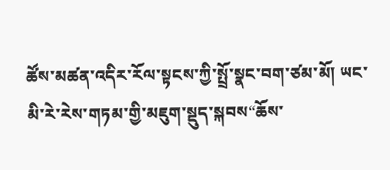ཚོས་མཚན་འདིར་རོལ་སྟངས་ཀྱི་སྤྲོ་སྣང་བག་ཙམ་མོ། ཡང་མི་རེ་རེས་གཏམ་གྱི་མཇུག་སྡུད་སྐབས“ཆོས་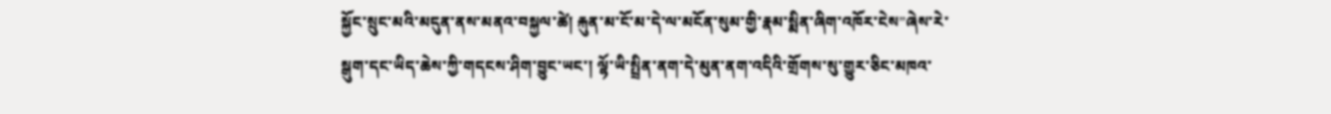སྐྱོང་སྲུང་མའི་མདུན་ནས་མནའ་བསྐྱལ་ཚེ། རྐུན་མ་ངོ་མ་དེ་ལ་མངོན་སུམ་གྱི་རྣམ་སྨིན་ཞིག་འཁོར་ངེས”ཞེས་རེ་སྒུག་དང་ཡིད་ཆེས་ཀྱི་གདངས་ཤིག་བྱུང་ཡང་། ལྷོ་ཡི་སྤྲིན་ནག་དེ་མུན་ནག་འདིའི་གྲོགས་སུ་གྱུར་ཅིང་མཁའ་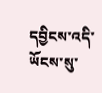དབྱིངས་འདི་ཡོངས་སུ་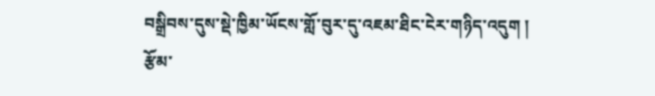བསྒྲིབས་དུས་སྡེ་ཁྱིམ་ཡོངས་གློ་བུར་དུ་འཇམ་ཐིང་ངེར་གཉིད་འདུག །
རྩོམ་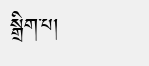སྒྲིག་པ།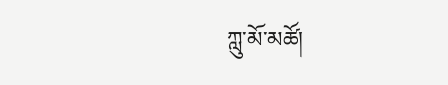ཀླུ་མོ་མཚོ།